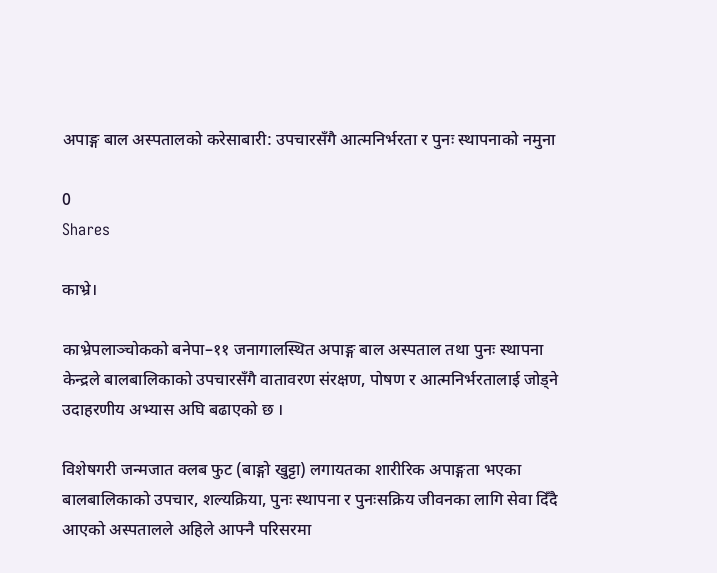अपाङ्ग बाल अस्पतालको करेसाबारी: उपचारसँगै आत्मनिर्भरता र पुनः स्थापनाको नमुना

0
Shares

काभ्रे।

काभ्रेपलाञ्चोकको बनेपा–११ जनागालस्थित अपाङ्ग बाल अस्पताल तथा पुनः स्थापना केन्द्रले बालबालिकाको उपचारसँगै वातावरण संरक्षण, पोषण र आत्मनिर्भरतालाई जोड्ने उदाहरणीय अभ्यास अघि बढाएको छ ।

विशेषगरी जन्मजात क्लब फुट (बाङ्गो खुट्टा) लगायतका शारीरिक अपाङ्गता भएका बालबालिकाको उपचार, शल्यक्रिया, पुनः स्थापना र पुनःसक्रिय जीवनका लागि सेवा दिँदै आएको अस्पतालले अहिले आफ्नै परिसरमा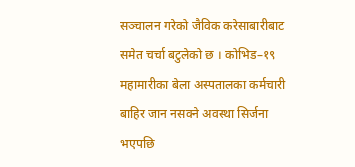सञ्चालन गरेको जैविक करेसाबारीबाट समेत चर्चा बटुलेको छ । कोभिड–१९ महामारीका बेला अस्पतालका कर्मचारी बाहिर जान नसक्ने अवस्था सिर्जना भएपछि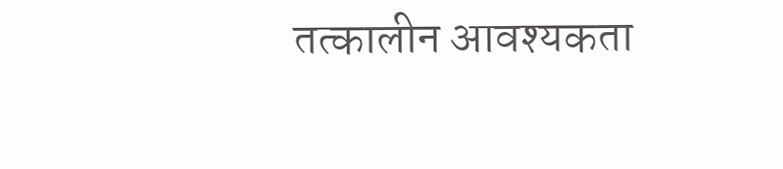तत्कालीन आवश्यकता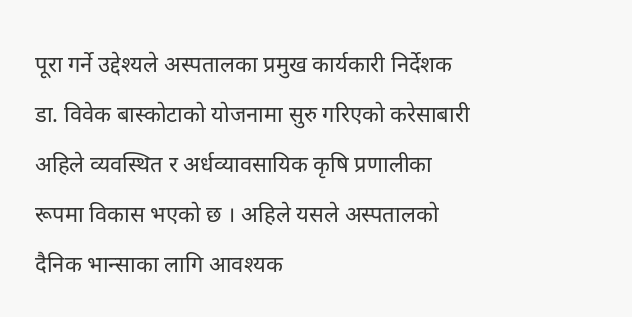पूरा गर्ने उद्देश्यले अस्पतालका प्रमुख कार्यकारी निर्देशक डा. विवेक बास्कोटाको योजनामा सुरु गरिएको करेसाबारी अहिले व्यवस्थित र अर्धव्यावसायिक कृषि प्रणालीका रूपमा विकास भएको छ । अहिले यसले अस्पतालको दैनिक भान्साका लागि आवश्यक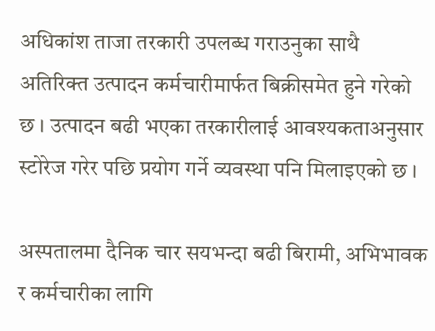अधिकांश ताजा तरकारी उपलब्ध गराउनुका साथै अतिरिक्त उत्पादन कर्मचारीमार्फत बिक्रीसमेत हुने गरेको छ । उत्पादन बढी भएका तरकारीलाई आवश्यकताअनुसार स्टोरेज गरेर पछि प्रयोग गर्ने व्यवस्था पनि मिलाइएको छ ।

अस्पतालमा दैनिक चार सयभन्दा बढी बिरामी, अभिभावक र कर्मचारीका लागि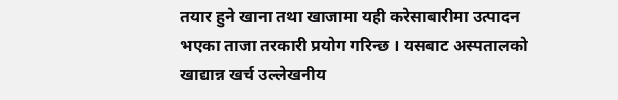तयार हुने खाना तथा खाजामा यही करेसाबारीमा उत्पादन भएका ताजा तरकारी प्रयोग गरिन्छ । यसबाट अस्पतालको खाद्यान्न खर्च उल्लेखनीय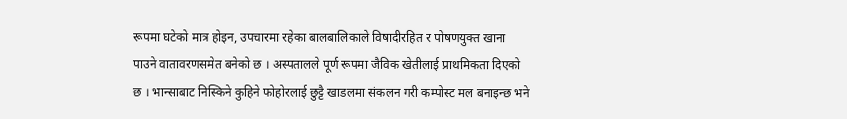रूपमा घटेको मात्र होइन, उपचारमा रहेका बालबालिकाले विषादीरहित र पोषणयुक्त खाना पाउने वातावरणसमेत बनेको छ । अस्पतालले पूर्ण रूपमा जैविक खेतीलाई प्राथमिकता दिएको छ । भान्साबाट निस्किने कुहिने फोहोरलाई छुट्टै खाडलमा संकलन गरी कम्पोस्ट मल बनाइन्छ भने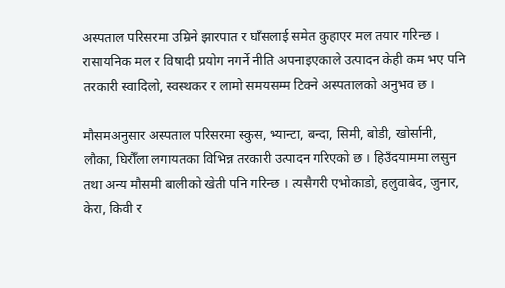अस्पताल परिसरमा उम्रिने झारपात र घाँसलाई समेत कुहाएर मल तयार गरिन्छ । रासायनिक मल र विषादी प्रयोग नगर्ने नीति अपनाइएकाले उत्पादन केही कम भए पनि तरकारी स्वादिलो, स्वस्थकर र लामो समयसम्म टिक्ने अस्पतालको अनुभव छ ।

मौसमअनुसार अस्पताल परिसरमा स्कुस, भ्यान्टा, बन्दा, सिमी, बोडी, खोर्सानी, लौका, घिरौँला लगायतका विभिन्न तरकारी उत्पादन गरिएको छ । हिउँदयाममा लसुन तथा अन्य मौसमी बालीको खेती पनि गरिन्छ । त्यसैगरी एभोकाडो, हलुवाबेद, जुनार, केरा, किवी र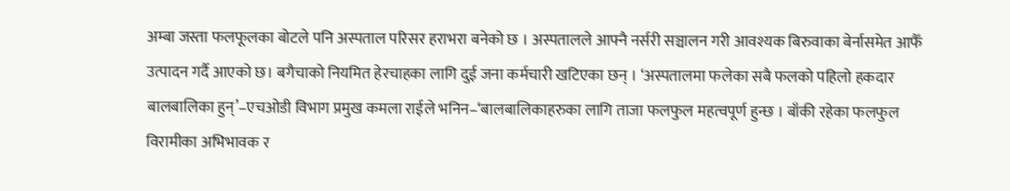अम्बा जस्ता फलफूलका बोटले पनि अस्पताल परिसर हराभरा बनेको छ । अस्पतालले आफ्नै नर्सरी सञ्चालन गरी आवश्यक बिरुवाका बेर्नासमेत आफैँ उत्पादन गर्दै आएको छ। बगैचाको नियमित हेरचाहका लागि दुई जना कर्मचारी खटिएका छन् । ‘अस्पतालमा फलेका सबै फलको पहिलो हकदार बालबालिका हुन्’–एचओडी विभाग प्रमुख कमला राईले भनिन–‘बालबालिकाहरुका लागि ताजा फलफुल महत्वपूर्ण हुन्छ । बाँकी रहेका फलफुल विरामीका अभिभावक र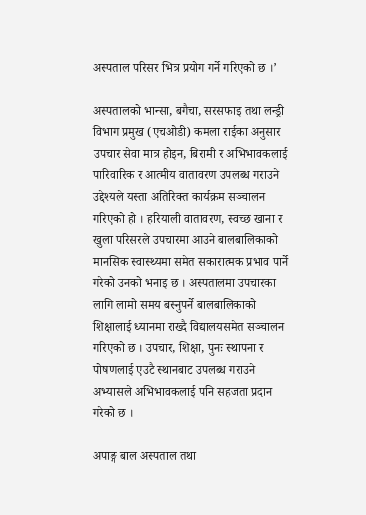अस्पताल परिसर भित्र प्रयोग गर्ने गरिएको छ ।’

अस्पतालको भान्सा, बगैचा, सरसफाइ तथा लन्ड्री विभाग प्रमुख (एचओडी) कमला राईका अनुसार उपचार सेवा मात्र होइन, बिरामी र अभिभावकलाई पारिवारिक र आत्मीय वातावरण उपलब्ध गराउने उद्देश्यले यस्ता अतिरिक्त कार्यक्रम सञ्चालन गरिएको हो । हरियाली वातावरण, स्वच्छ खाना र खुला परिसरले उपचारमा आउने बालबालिकाको मानसिक स्वास्थ्यमा समेत सकारात्मक प्रभाव पार्ने गरेको उनको भनाइ छ । अस्पतालमा उपचारका लागि लामो समय बस्नुपर्ने बालबालिकाको शिक्षालाई ध्यानमा राख्दै विद्यालयसमेत सञ्चालन गरिएको छ । उपचार, शिक्षा, पुनः स्थापना र पोषणलाई एउटै स्थानबाट उपलब्ध गराउने अभ्यासले अभिभावकलाई पनि सहजता प्रदान गरेको छ ।

अपाङ्ग बाल अस्पताल तथा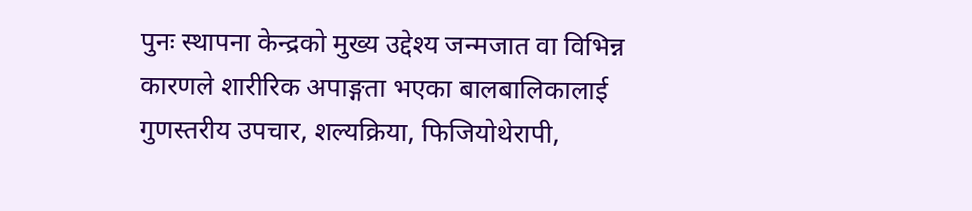पुनः स्थापना केन्द्रको मुख्य उद्देश्य जन्मजात वा विभिन्न कारणले शारीरिक अपाङ्गता भएका बालबालिकालाई गुणस्तरीय उपचार, शल्यक्रिया, फिजियोथेरापी,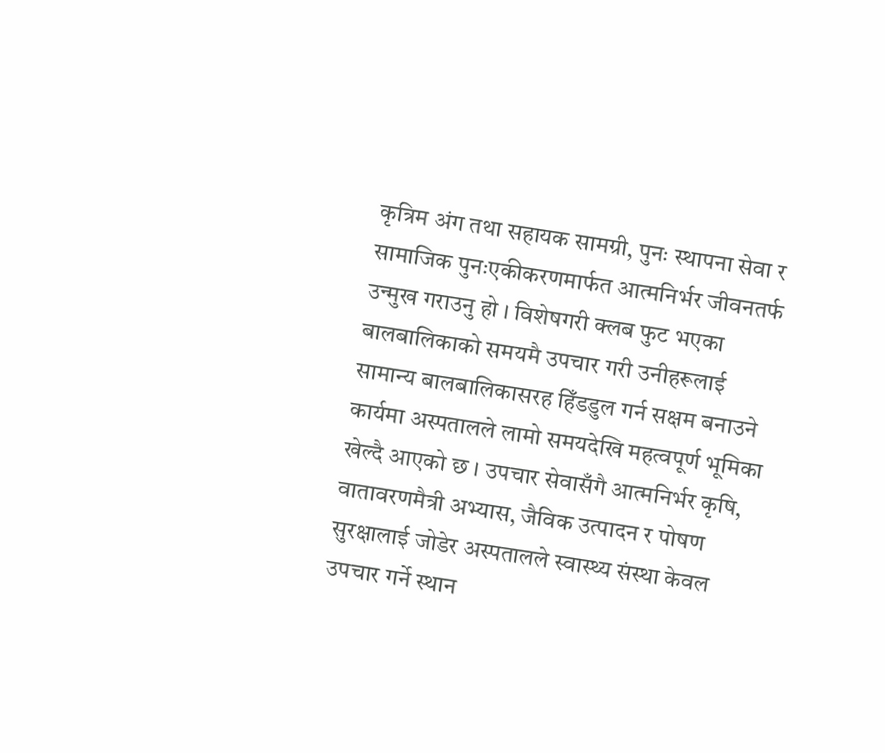कृत्रिम अंग तथा सहायक सामग्री, पुनः स्थापना सेवा र सामाजिक पुनःएकीकरणमार्फत आत्मनिर्भर जीवनतर्फ उन्मुख गराउनु हो । विशेषगरी क्लब फुट भएका बालबालिकाको समयमै उपचार गरी उनीहरूलाई सामान्य बालबालिकासरह हिँडडुल गर्न सक्षम बनाउने कार्यमा अस्पतालले लामो समयदेखि महत्वपूर्ण भूमिका खेल्दै आएको छ । उपचार सेवासँगै आत्मनिर्भर कृषि, वातावरणमैत्री अभ्यास, जैविक उत्पादन र पोषण सुरक्षालाई जोडेर अस्पतालले स्वास्थ्य संस्था केवल उपचार गर्ने स्थान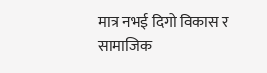मात्र नभई दिगो विकास र सामाजिक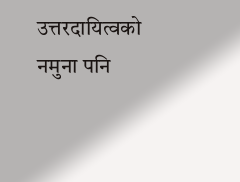उत्तरदायित्वको नमुना पनि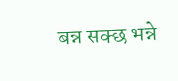बन्न सक्छ भन्ने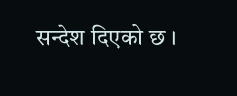सन्देश दिएको छ ।